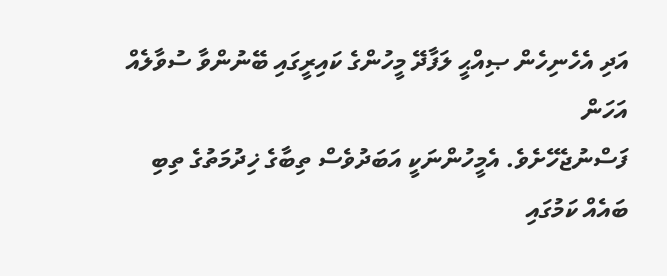އަދި އެހެނިހެން ޞިއްޙީ ލަފާދޭ މީހުންގެ ކައިރީގައި ބޭނުންވާ ސުވާލެއް އަހަން
ފަސްނުޖެހޭށެވެ. އެމީހުންނަކީ އަބަދުވެސް ތިބާގެ ޚިދުމަތުގެ ތިބި
ބައެއް ކަމުގައި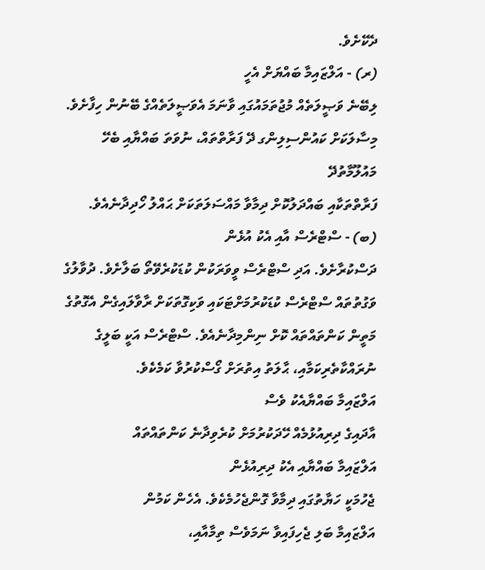ދެކޭށެވެ.
(ރ) - އަލްޒައިމާ ބައްޔަށް އެހީ
ލިބޭނެ ވަޞީލަތެއް މުޖުތަމައުގައި ވާނަމަ އެވަޞީލަތެއްގެ ބޭނުން ހިފާށެވެ.
މިސާލަކަށް ކައުންސިލިންގ ދޭ ފަރާތްތައް، ނުވަތަ ބައްޔާއި ބެހޭ މައުލޫމާތުދޭ
ފަރާތްތަކާއި ބައްދަލުކޮށް ދިމާވާ މައްސަލަތަކަށް ޙައްލު ހޯދިދާނެއެވެ.
(ބ) - ސްޓްރެސް އާއި އެކު އުޅެން
ދަސްކުރާށެވެ. އަދި ސްޓްރެސް ވީވަރަކުން ކުޑަކުރެވޭތޯ ބަލާށެވެ. ދުވާލުގެ
ވަގުތުތައް ސްޓްރެސް ކުޑަކުރުމަށްޓަކައި ވަކިގޮތަކަށް ރާވާލައިގެން އެގޮތުގެ
މަތީން ކަންތައްތައް ކޮށް ނިންމިދާނެއެވެ. ސްޓްރެސް އަކީ ބަލީގެ
ނުރައްކާތެރިކަމާއި، ޙާލަތު އިތުރަށް ގޯސްކުރުވާ ކަމެކެވެ.
އަލްޒައިމާ ބައްޔާއެކު ވެސް
އާދައިގެ ދިރިއުޅުމެއް ހޭދަކުރުމަށް ކުރެވިދާނެ ކަންތައްތައް
އަލްޒައިމާ ބައްޔާއި އެކު ދިރިއުޅެން
ޖެހުމަކީ ހަޔާތުގައި ދިމާވާ ގޮންޖެހުމެކެވެ. އެހެން ކަމުން
އަލްޒައިމާ ބަލި ޖެހިފައިވާ ނަމަވެސް ތިމާއާއި،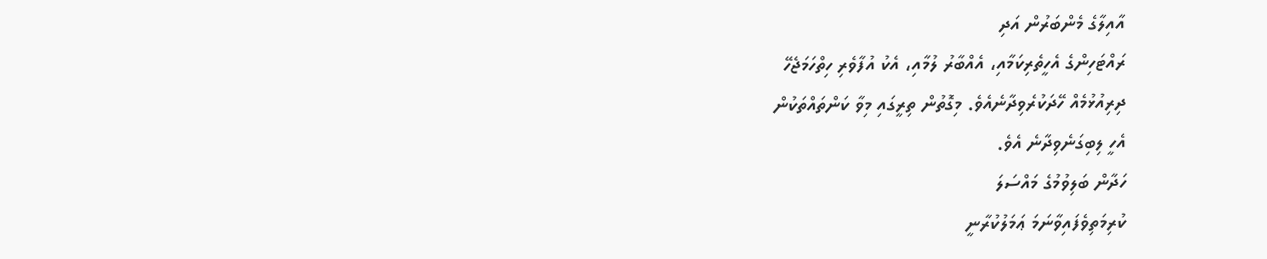އާއިލާގެ މެންބަރުން އަދި
ރައްޓަހިންގެ އެހީތެރިކަމާއި، އެއްބާރު ލުމާއި، އެކު އުފާވެރި ހިތްހަމަޖެހޭ
ދިރިއުޅުމެއް ހޭދަކުރެވިދާނެއެވެ. މިގޮތުން ތިރީގައި މިވާ ކަންތައްތަކުން
އެހީ ލިބިގަނެވިދާނެ އެވެ.
ހަދާން ބަލިވުމުގެ މައްސަލަ
ކުރިމަތިވެފައިވާނަމަ ޢަމަލުކުރާނީ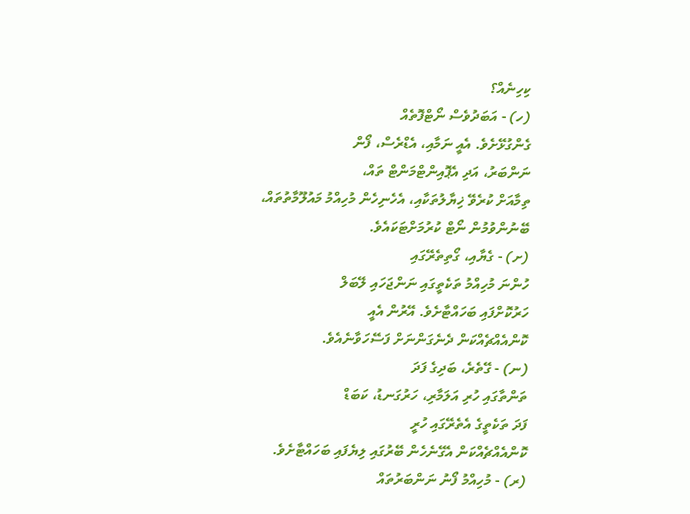ކިހިނެއް؟
(ހ) - އަބަދުވެސް ނޯޓްފޮތެއް
ގެންގުޅޭށެވެ. އެއީ ނަމާއި، އެޑްރެސް، ފޯން
ނަންބަރު، އަދި އެޕޮއިންޓްމަންޓް ތައް،
ތިމާއަށް ކުރެވޭ ޚިޔާލުތަކާއި، އެހެނިހެން މުހިއްމު މައުލޫމާތުތައް،
ބޭނުންވުމުން ނޯޓް ކުރުމަށްޓަކައެވެ.
(ށ) - ގެޔާއި، ގޯތިތެރޭގައި
ހުންނަ މުހިއްމު ތަކެތީގައި ނަންޖަހައި ލޭބަލް
ހަރުކޮށްފައި ބަހައްޓާށެވެ. އޭރުން އެއީ
ކޮންއެއްޗެއްކަން ދެނެގަންނަށް ފަސޭހަވާނެއެވެ.
(ނ) - ގޭތެރެ، ބަދިގެ ފަދަ
ތަންތާގައި ހުރި އަލަމާރި، ހަރުގަނޑު، ކަބަޑް
ފަދަ ތަކެތީގެ އެތެރޭގައި ހުރީ
ކޮންއެއްޗެއްކަން އެގޭނެހެން ބޭރުގައި ލިޔެފައި ބަހައްޓާށެވެ.
(ރ) - މުހިއްމު ފޯނު ނަންބަރުތައް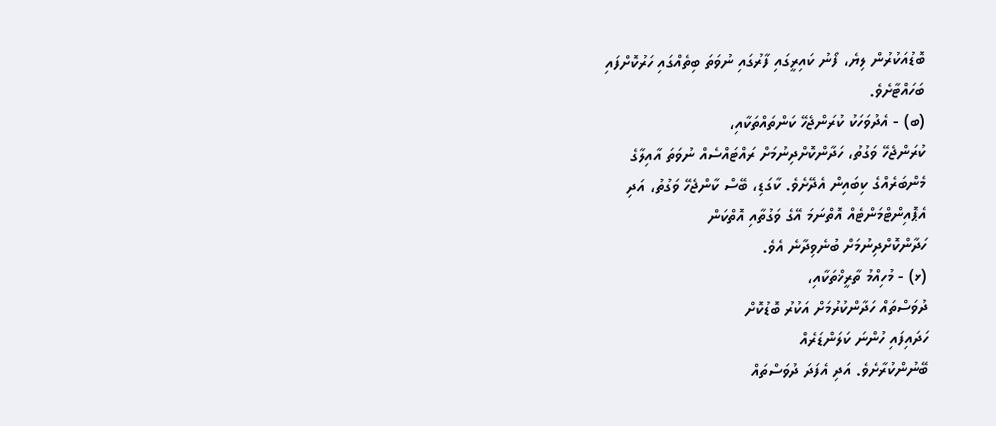ބޮޑުއަކުރުން ލިޔެ، ފޯނު ކައިރީގައި ފާރުގައި ނުވަތަ ބިތެއްގައި ހަރުކޮށްފައި
ބަހައްޓާށެވެ.
(ބ) - އެދުވަހަކު ކުރަންޖެހޭ ކަންތައްތަކާއި،
ކުރަންޖެހޭ ވަގުތު، ހަދާންކޮށްދިނުމަށް ރައްޓައްސެއް ނުވަތަ އާއިލާގެ
މެންބަރެއްގެ ކިބައިން އެދޭށެވެ. ކާގަޑި، ބޭސް ކާންޖެހޭ ވަގުތު، އަދި
އެޕޮއިންޓްމަންޓެއް އޮތްނަމަ އޭގެ ވަގުތާއި އޮތްކަން
ހަދާންކޮށްދިނުމަށް ބުނެވިދާނެ އެވެ.
(ޅ) - މުހިއްމު ތާރީޚްތަކާއި،
ދުވަސްތައް ހަދާންކުރުމަށް އަކުރު ބޮޑުކޮށް
ހަދައިފައި ހުންނަ ކަލަންޑަރެއް
ބޭނުންކުރާށެވެ. އަދި އެފަދަ ދުވަސްތައް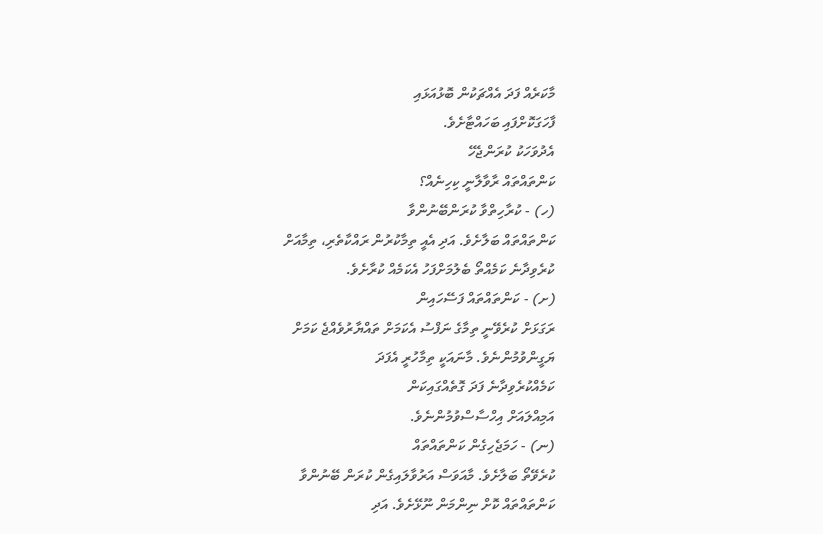މާކަރެއް ފަދަ އެއްޗަކުން ބޮޅުއަޅައި
ފާހަގަކޮށްފައި ބަހައްޓާށެވެ.
އެދުވަހަކު ކުރަންޖެހޭ
ކަންތައްތައް ރާވާލާނީ ކިހިނެއް؟
(ހ) - ކުރާހިތްވާ ކުރަންބޭނުންވާ
ކަންތައްތައް ބަލާށެވެ. އަދި އެއީ ތިމާކުރުން ރައްކާތެރި، ތިމާއަށް
ކުރެވިދާނެ ކަމެއްތޯ ބެލުމަށްފަހު އެކަމެއް ކުރާށެވެ.
(ށ) - ކަންތައްތައް ފަސޭހައިން
ރަގަޅަށް ކުރެވޭނީ ތިމާގެ ނަފްސު އެކަމަށް ތައްޔާރުވެއްޖެ ކަމަށް
ޔަގީންވުމުންނެވެ. މާނައަކީ ތިމާހުރީ އެފަދަ
ކަމެއްކުރެވިދާނެ ފަދަ ގޮތެއްގައިކަން
އަމިއްލައަށް އިހްސާސްވުމުންނެވެ.
(ނ) - ހަމަޖެހިގެން ކަންތައްތައް
ކުރެވޭތޯ ބަލާށެވެ. މާއަވަސް އަރުވާލައިގެން ކުރަން ބޭނުންވާ
ކަންތައްތައް ކޮށް ނިންމަން ނޫޅޭށެވެ. އަދި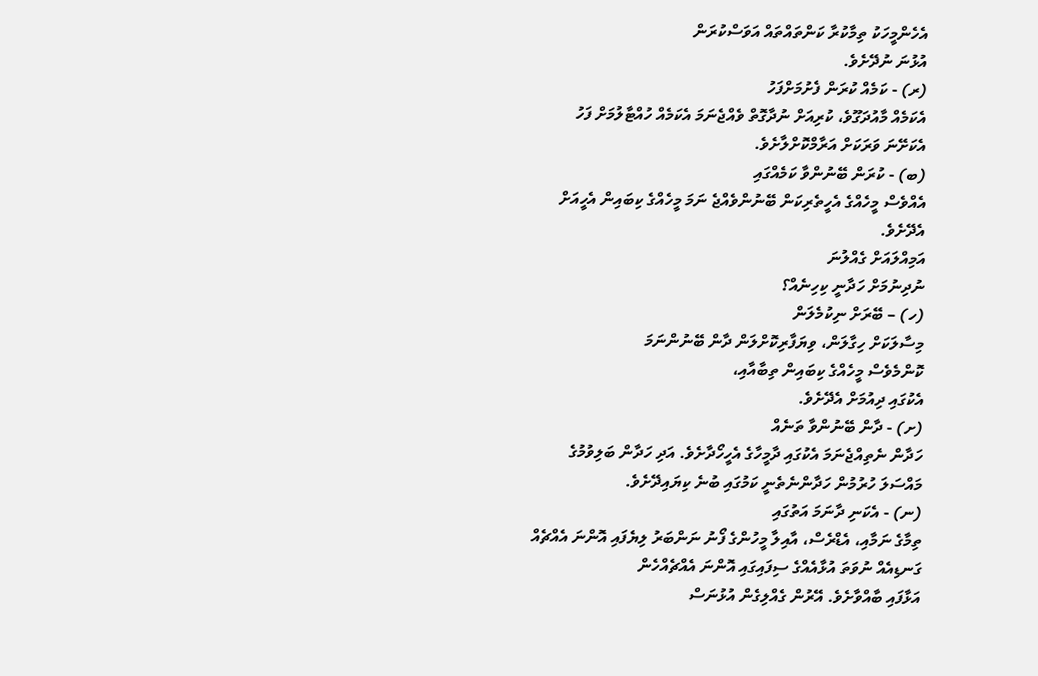އެހެންމީހަކު ތިމާކުރާ ކަންތައްތައް އަވަސްކުރަން
އުޅުނަ ނުދޭށެވެ.
(ރ) - ކަމެއް ކުރަން ފެށުމަށްފަހު
އެކަމެއް މާއުދަގޫވެ، ކުރިއަށް ނުދާގޮތް ވެއްޖެނަމަ އެކަމެއް ހުއްޓާލުމަށް ފަހު
އެކަށޭނަ ވަރަކަށް އަރާމްކޮށްލާށެވެ.
(ބ) - ކުރަން ބޭނުންވާ ކަމެއްގައި
އެއްވެސް މީހެއްގެ އެހީތެރިކަން ބޭނުންވެއްޖެ ނަމަ މީހެއްގެ ކިބައިން އެހީއަށް
އެދޭށެވެ.
އަމިއްލައަށް ގެއްލުނަ
ނުދިނުމަށް ހަދާނީ ކިހިނެއް؟
(ހ) – ބޭރަށް ނިކުމެލަން
މިސާލަކަށް ހިގާލަން، ވިޔަފާރިކޮށްލަން ދާން ބޭނުންނަމަ
ކޮންމެވެސް މީހެއްގެ ކިބައިން ތިބާއާއި،
އެކުގައި ދިއުމަށް އެދޭށެވެ.
(ށ) - ދާން ބޭނުންވާ ތަނެއް
ހަދާން ނެތިއްޖެނަމަ އެކުގައި ދާމީހާގެ އެހީހޯދާށެވެ. އަދި ހަދާން ބަލިވުމުގެ
މައްސަލަ ހުރުމުން ހަދާންނެތެނީ ކަމުގައި ބުނެ ކިޔައިދޭށެވެ.
(ނ) - އެކަނި ދާނަމަ އަތުގައި
ތިމާގެ ނަމާއި، އެޑްރެސް، އާއިލާ މީހުންގެ ފޯނު ނަންބަރު ލިޔެފައި އޮންނަ އެއްޗެއް
ގަނޑިއެއް ނުވަތަ އުޅާއެއްގެ ސިފައިގައި އޮންނަ އެއްޗެއްހެން
އަޅާފައި ބާއްވާށެވެ. އޭރުން ގެއްލިގެން އުޅުނަސް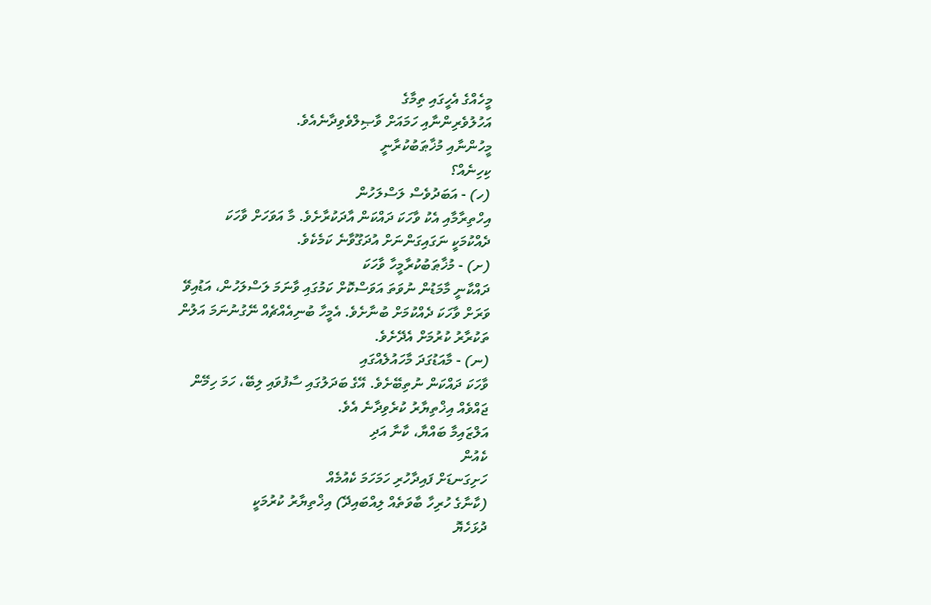މީހެއްގެ އެހީގައި ތިމާގެ
އަހުލުވެރިންނާއި ހަމައަށް ވާޞިލްވެވިދާނެއެވެ.
މީހުންނާއި މުޚާޠަބުކުރާނީ
ކިހިނެއް؟
(ހ) - އަބަދުވެސް ލަސްލަހުން
އިހްތިރާމާއި އެކު ވާހަކަ ދައްކަން އާދަކުރާށެވެ. މާ އަވަހަށް ވާހަކަ
ދެއްކުމަކީ ނަގައިގަންނަށް އުދަގޫވާނެ ކަމެކެވެ.
(ށ) - މުޚާޠަބުކުރާމީހާ ވާހަކަ
ދައްކާނީ މާމަޑުން ނުވަތަ އަވަސްކޮށް ކަމުގައި ވާނަމަ ލަސްލަހުން، އަޑުއިވޭ
ވަރަށް ވާހަކަ ދެއްކުމަށް ބުނާށެވެ. އެމީހާ ބުނިއެއްޗެއް ނޭގުނުނަމަ އަލުން
ތަކުރާރު ކުރުމަށް އެދޭށެވެ.
(ނ) - މާއަޑުގަދަ މާހައުލެއްގައި
ވާހަކަ ދައްކަން ނުތިބޭށެވެ. އޭގެ ބަދަލުގައި ސާފުވައި ލިބޭ، ހަމަ ހިމޭން
ޖައްވެއް އިޚްތިޔާރު ކުރެވިދާނެ އެވެ.
އަލްޒައިމާ ބައްޔާ، ކާނާ އަދި
ކެއުން
ހަށިގަނޑަށް ފައިދާހުރި ހަމަހަމަ ކެއުމެއް
(ކާނާގެ ހުރިހާ ބާވަތެއް ލިއްބައިދޭ) އިޚްތިޔާރު ކުރުމަކީ
ދުޅަހެޔޮ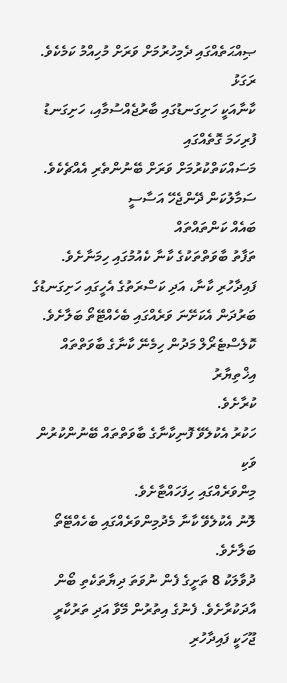ޞިއްޙަތެއްގައި ދެމިހުރުމަށް ވަރަށް މުހިއްމު ކަމެކެވެ. ރަގަޅު
ކާނާއަކީ ހަށިގަނޑުގައި ބާރުޖެއްސުމާއި، ހަށިގަނޑު ފުރިހަމަ ގޮތެއްގައި
މަސައްކަތްކުރުމަށް ވަރަށް ބޭނުންތެރި އެއްޗެކެވެ.
ސަމާލުކަން ދޭންޖެހޭ އަސާސީ
ބައެއް ކަންތައްތައް
ތަފާތު ބާވަތްތަކުގެ ކާނާ ކެއުމުގައި ހިމަނާށެވެ.
ފައިދާހުރި ކާނާ، އަދި ކަސްރަތުގެ އެހީގައި ހަށިގަނޑުގެ
ބަރުދަން އެކަށޭނަ ވަރެއްގައި ބެހެއްޓޭތޯ ބަލާށެވެ.
ކޮލެސްޓެރޯލް މަދުން ހިމެނޭ ކާނާގެ ބާވަތްތައް އިޚްތިޔާރު
ކުރާށެވެ.
ހަކުރު އެކުލެވޭ ފޮނިކާނާގެ ބާވަތްތައް ބޭނުންކުރުން ވަކި
މިންވަރެއްގައި ހިފަހައްޓާށެވެ.
ލޮނު އެކުލެވޭ ކާނާ މެދުމިންވަރެއްގައި ބެހެއްޓޭތޯ
ބަލާށެވެ.
ދުވާލަކު 8 ތަށީގެ ފެން ނުވަތަ ދިޔާތަކެތި ބޯން
އާދަކުރާށެވެ. ފެނުގެ އިތުރުން މޭވާ އަދި ތަރުކާރީ ޖޫހަކީ ފައިދާހުރި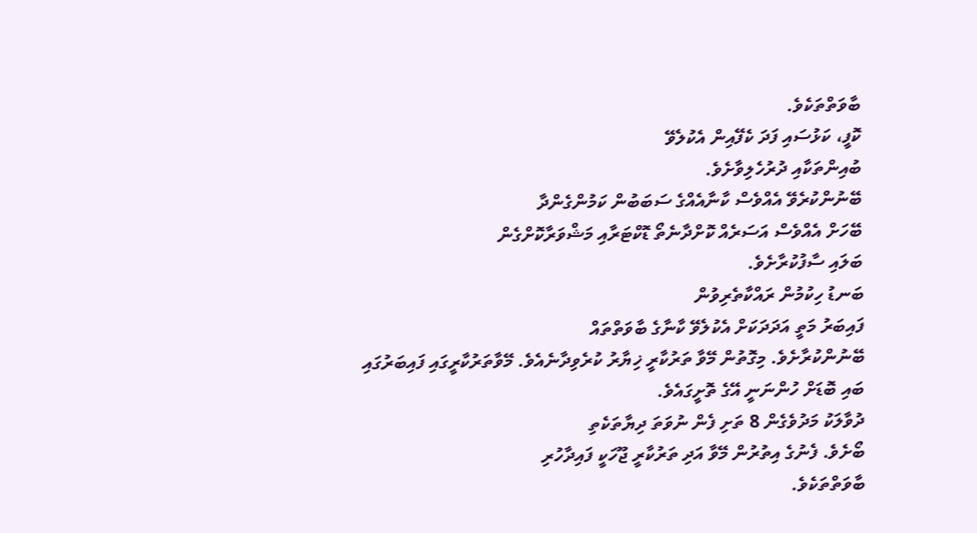ބާވަތްތަކެވެ.
ކޮފީ، ކަޅުސައި ފަދަ ކެފޭއިން އެކުލެވޭ
ބުއިންތަކާއި ދުރުހެލިވާށެވެ.
ބޭނުންކުރެވޭ އެއްވެސް ކާނާއެއްގެ ސަބަބުން ކަމުންގެންދާ
ބޭހަށް އެއްވެސް އަސަރެއް ކޮށްދާނެތޯ ޑޮކްޓަރާއި މަޝްވަރާކޮށްގެން
ބަލައި ސާފުކުރާށެވެ.
ބަނޑު ހިކުމުން ރައްކާތެރިވުން
ފައިބަރު މަތީ އަދަދަކަށް އެކުލެވޭ ކާނާގެ ބާވަތްތައް
ބޭނުންކުރާށެވެ. މިގޮތުން މޭވާ ތަރުކާރީ ޚިޔާރު ކުރެވިދާނެއެވެ. މޭވާތަރުކާރީގައި ފައިބަރުގައި
ބައި ބޮޑަށް ހުންނަނީ އޭގެ ތޮށީގައެވެ.
ދުވާލަކު މަދުވެގެން 8 ތަށި ފެން ނުވަތަ ދިޔާތަކެތި
ބޯށެވެ. ފެނުގެ އިތުރުން މޭވާ އަދި ތަރުކާރީ ޖޫހަކީ ފައިދާހުރި
ބާވަތްތަކެވެ.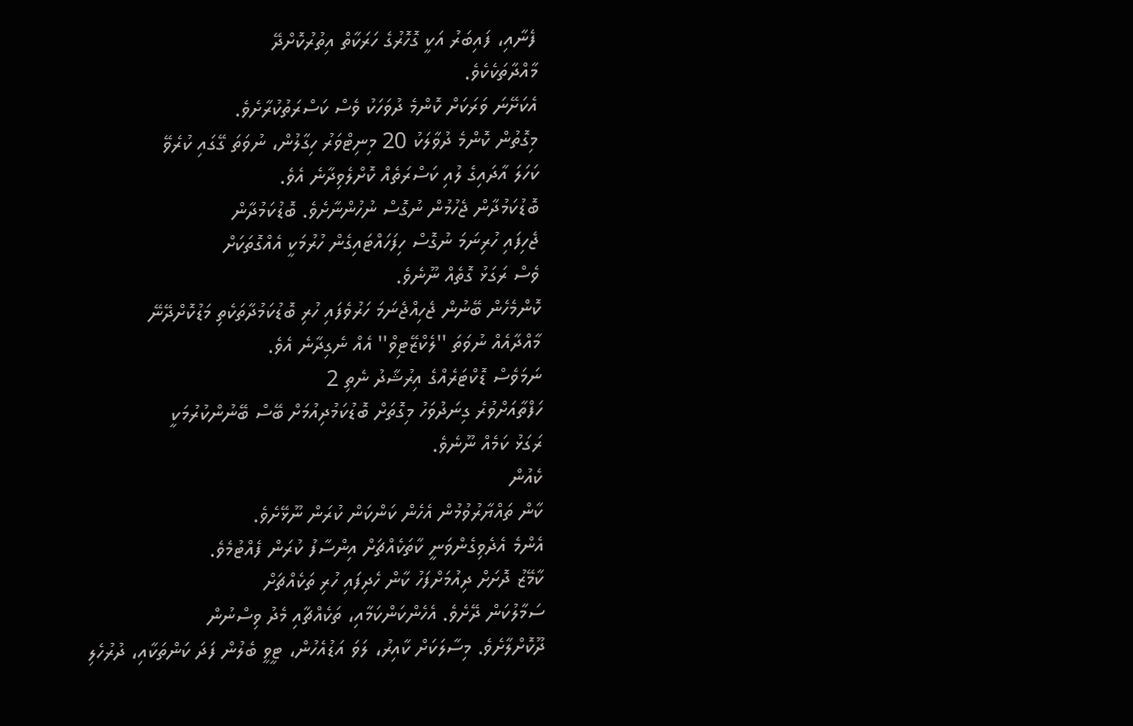ފެނާއި، ފައިބަރު އަކީ ގޮހޮރުގެ ހަރަކާތް އިތުރުކޮށްދޭ
މާއްދާތަކެކެވެ.
އެކަށޭނަ ވަރަކަށް ކޮންމެ ދުވަހަކު ވެސް ކަސްރަތުކުރާށެވެ.
މިގޮތުން ކޮންމެ ދުވާލަކު 20 މިނިޓްވަރު ހިގާލުން، ނުވަތަ ގޭގައި ކުރެވޭ
ކަހަލަ އާދައިގެ ލުއި ކަސްރަތެއް ކޮށްލެވިދާނެ އެވެ.
ބޮޑުކަމުދާން ޖެހުމުން ނުގޮސް ނުހުންނާށެވެ. ބޮޑުކަމުދާން
ޖެހިފައި ހުރިނަމަ ނުގޮސް ހިފަހައްޓައިގެން ހުރުމަކީ އެއްގޮތަކަށް
ވެސް ރަގަޅު ގޮތެއް ނޫނެވެ.
ކޮންމެހެން ބޭނުން ޖެހިއްޖެނަމަ ހަރުވެފައި ހުރި ބޮޑުކަމުދާތަކެތި މަޑުކޮށްދޭނޭ
މާއްދާއެއް ނުވަތަ ''ލެކްޒޭޓިވް'' އެއް ނެގިދާނެ އެވެ.
ނަމަވެސް ޑޮކްޓަރެއްގެ އިރުޝާދު ނެތި 2
ހަފްތާއަށްވުރެ ގިނަދުވަހު މިގޮތަށް ބޮޑުކަމުދިއުމަށް ބޭސް ބޭނުންކުރުމަކީ
ރަގަޅު ކަމެއް ނޫނެވެ.
ކެއުން
ކާން ތައްޔާރުވުމުން އެހެން ކަންކަން ކުރަން ނޫޅޭށެވެ.
އެންމެ އެދެވިގެންވަނީ ކާތަކެއްޗަށް އިންސާފު ކުރަން ފެއްޓުމެވެ.
ކާމޭޒު ދޮށަށް ދިއުމަށްފަހު ކާން ހެދިފައި ހުރި ތަކެއްޗަށް
ސަމާލުކަން ދޭށެވެ. އެހެންކަންކަމާއި، ތަކެއްޗާއި މެދު ވިސްނުން
ދޫކޮށްލާށެވެ. މިސާލަކަށް ކާއިރު، ލަވަ އަޑުއެހުން، ޓީވީ ބެލުން ފަދަ ކަންތަކާއި، ދުރުހެލި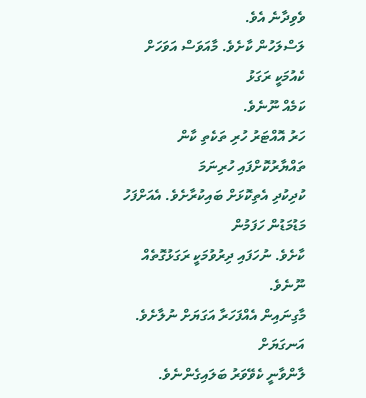ވެވިދާނެ އެވެ.
ލަސްލަހުން ކާށެވެ. މާއަވަސް އަވަހަށް ކެއުމަކީ ރަގަޅު
ކަމެއް ނޫނެވެ.
ހަރު އޮއްޓަރު ހުރި ތަކެތި ކާން ތައްޔާރުކޮށްފައި ހުރިނަމަ
ކުދިކުދި އެތިކޮޅަށް ބައިކުރާށެވެ. އެއަށްފަހު މަޑުމަޑުން ހަފަމުން
ކާށެވެ. ނުހަފައި ދިރުވުމަކީ ރަގަޅުގޮތެއް ނޫނެވެ.
މާގިނައިން އެއްފަހަރާ އަގަޔަށް ނުލާށެވެ. އަނގަޔަށް
ލާންވާނީ ކެވޭވަރު ބަލައިގެންނެވެ.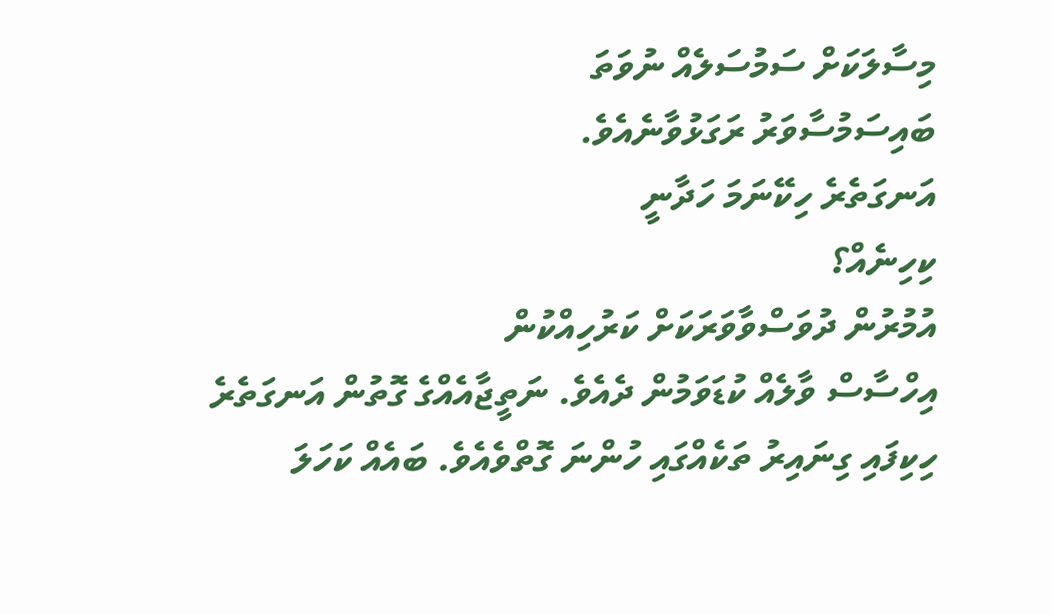މިސާލަކަށް ސަމުސަލެއް ނުވަތަ
ބައިސަމުސާވަރު ރަގަޅުވާނެއެވެ.
އަނގަތެރެ ހިކޭނަމަ ހަދާނީ
ކިހިނެއް؟
އުމުރުން ދުވަސްވާވަރަކަށް ކަރުހިއްކުން
އިހްސާސް ވާލެއް ކުޑަވަމުން ދެއެވެ. ނަތީޖާއެއްގެ ގޮތުން އަނގަތެރެ
ހިކިފައި ގިނައިރު ތަކެއްގައި ހުންނަ ގޮތްވެއެވެ. ބައެއް ކަހަލަ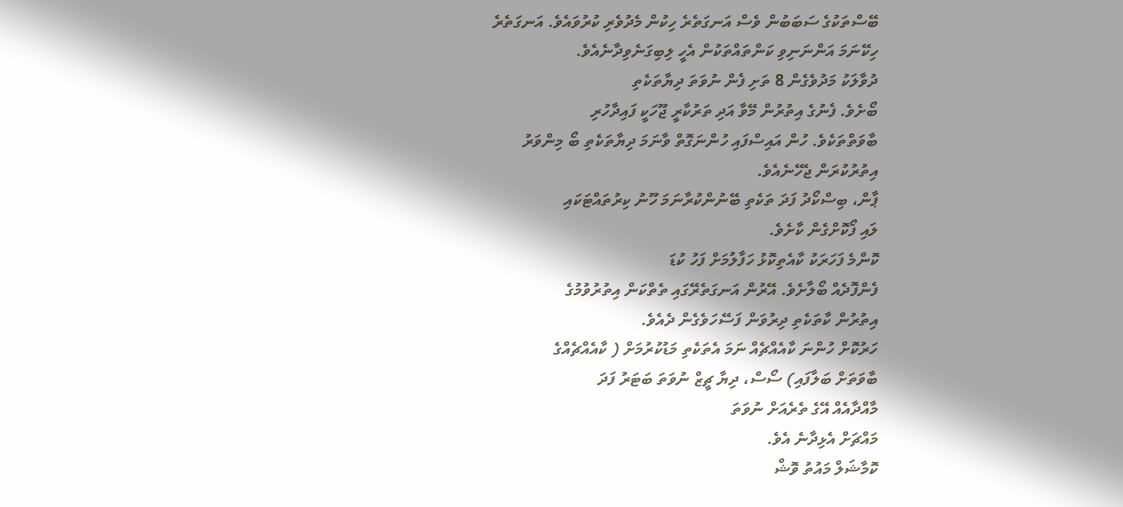ބޭސްތަކުގެ ސަބަބުން ވެސް އަނގަތެރެ ހިކުން މެދުވެރި ކުރުވައެވެ. އަނގަތެރެ
ހިކޭނަމަ އަންނަނިވި ކަންތައްތަކުން އެހީ ލިބިގަނެވިދާނެއެވެ.
ދުވާލަކު މަދުވެގެން 8 ތަށި ފެން ނުވަތަ ދިޔާތަކެތި
ބޯށެވެ. ފެނުގެ އިތުރުން މޭވާ އަދި ތަރުކާރީ ޖޫހަކީ ފައިދާހުރި
ބާވަތްތަކެވެ. ހުން އައިސްފައި ހުންނަގޮތް ވާނަމަ ދިޔާތަކެތި ބޯ މިންވަރު
އިތުރުކުރަން ޖެހޭނެއެވެ.
ޕާން، ބިސްކޯދު ފަދަ ތަކެތި ބޭނުންކުރާނަމަ ހޫނު ކިރުތައްޓަކައި
ލައި ފޯކޮށްގެން ކާށެވެ.
ކޮންމެ ފަހަރަކު ކާއެތިކޮޅު ހަފާލުމަށް ފަހު ކުޑަ
ފެންފޮދެއް ބޯލާށެވެ. އޭރުން އަނގަތެރޭގައި ތެތްކަން އިތުރުވުމުގެ
އިތުރުން ކާތަކެތި ދިރުވަން ފަސޭހަވެގެން ދެއެވެ.
ހަރުކޮށް ހުންނަ ކާއެއްޗެއް ނަމަ އެތަކެތި މަޑުކުރުމަށް ( ކާއެއްޗެއްގެ
ބާވަތަށް ބަލާފައި) ސޯސް، ދިޔާ ޗީޒް ނުވަތަ ބަޓަރު ފަދަ
މާއްދާއެއް އޭގެ ތެރެއަށް ނުވަތަ
މައްޗަށް އެޅިދާނެ އެވެ.
ކޮމާޝަލް މައުތު ވޮޝް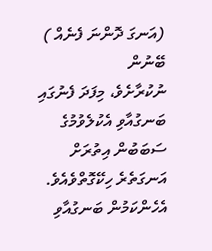(އަނގަ ދޮންނަ ފެނެއް ) ބޭނުން
ނުކުރާށެވެ، މިފަދަ ފެނުގައި ބަނގުއާވި އެކުލެވުމުގެ ސަބަބުން އިތުރަށް
އަނގަތެރެ ހިކޭގޮތްވެއެވެ. އެހެންކަމުން ބަނގުއާވި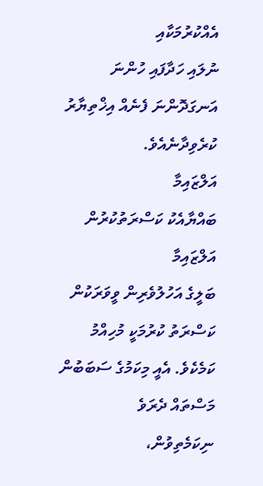އެއްކުރުމަކާއި
ނުލައި ހަދާފައި ހުންނަ އަނގަދޮންނަ ފެނެއް އިޚްތިޔާރު ކުރެވިދާނެއެވެ.
އަލްޒައިމާ
ބައްޔާއެކު ކަސްރަތުކުރުން
އަލްޒައިމާ
ބަލީގެ އަހުލުވެރިން ވީވަރަކުން
ކަސްރަތު ކުރުމަކީ މުހިއްމު ކަމެކެވެ. އެއީ މިކަމުގެ ސަބަބުން މަސްތައް ދެރަވެ
ނިކަމެތިވުން،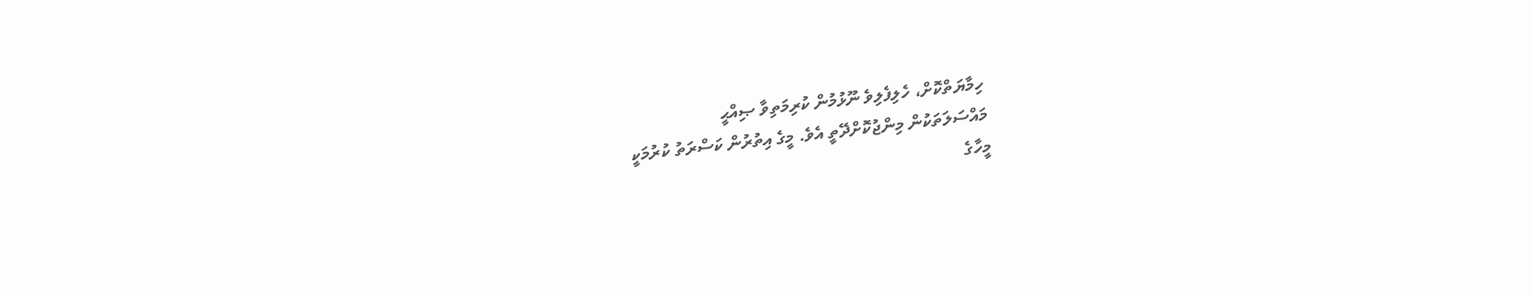ހިމާޔަތްކޮށް، ހެލިފެލިވެ ނޫޅުމުން ކުރިމަތިވާ ޞިއްޙީ
މައްސަލަތަކުން މިންޖުކޮށްދޭތީ އެވެ. މީގެ އިތުރުން ކަސްރަތު ކުރުމަކީ
މީހާގެ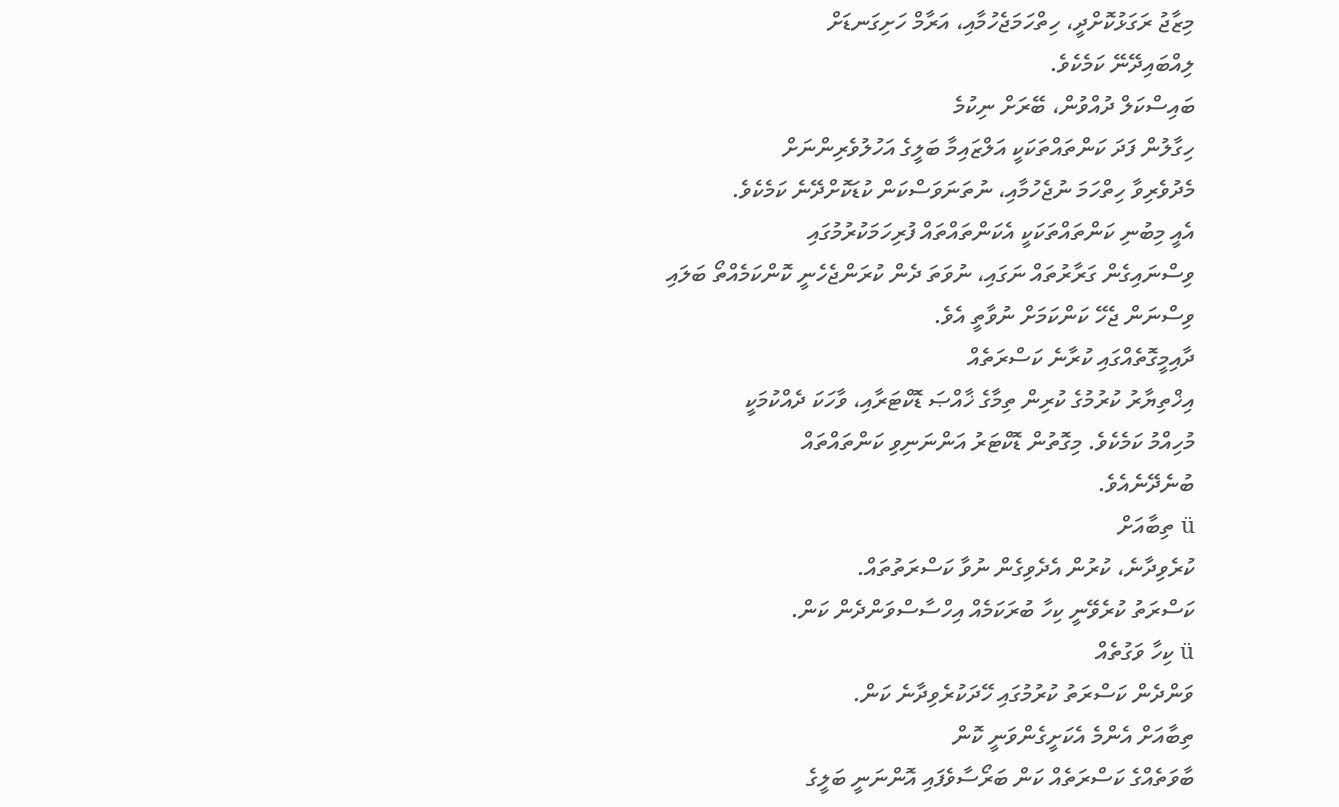މިޒާޖު ރަގަޅުކޮށްދީ، ހިތްހަމަޖެހުމާއި، އަރާމް ހަށިގަނޑަށް
ލިއްބައިދޭނޭ ކަމެކެވެ.
ބައިސްކަލް ދުއްވުން، ބޭރަށް ނިކުމެ
ހިގާލުން ފަދަ ކަންތައްތަކަކީ އަލްޒައިމާ ބަލީގެ އަހުލުވެރިންނަށް
މެދުވެރިވާ ހިތްހަމަ ނުޖެހުމާއި، ނުތަނަވަސްކަން ކުޑަކޮށްދޭނެ ކަމެކެވެ.
އެއީ މިބުނި ކަންތައްތަކަކީ އެކަންތައްތައް ފުރިހަމަކުރުމުގައި
ވިސްނައިގެން ގަރާރުތައް ނަގައި، ނުވަތަ ދެން ކުރަންޖެހެނީ ކޮންކަމެއްތޯ ބަލައި
ވިސްނަން ޖެހޭ ކަންކަމަށް ނުވާތީ އެވެ.
ދާއިމީގޮތެއްގައި ކުރާނެ ކަސްރަތެއް
އިޚްތިޔާރު ކުރުމުގެ ކުރިން ތިމާގެ ޚާއްޞަ ޑޮކްޓަރާއި، ވާހަކަ ދެއްކުމަކީ
މުހިއްމު ކަމެކެވެ. މިގޮތުން ޑޮކްޓަރު އަންނަނިވި ކަންތައްތައް
ބުނެދޭނެއެވެ.
ü ތިބާއަށް
ކުރެވިދާނެ، ކުރުން އެދެވިގެން ނުވާ ކަސްރަތުތައް.
ކަސްރަތު ކުރެވޭނީ ކިހާ ބުރަކަމެއް އިހްސާސްވަންދެން ކަން.
ü ކިހާ ވަގުތެއް
ވަންދެން ކަސްރަތު ކުރުމުގައި ހޭދަކުރެވިދާނެ ކަން.
ތިބާއަށް އެންމެ އެކަށީގެންވަނީ ކޮން
ބާވަތެއްގެ ކަސްރަތެއް ކަން ބަރޯސާވެފައި އޮންނަނީ ބަލީގެ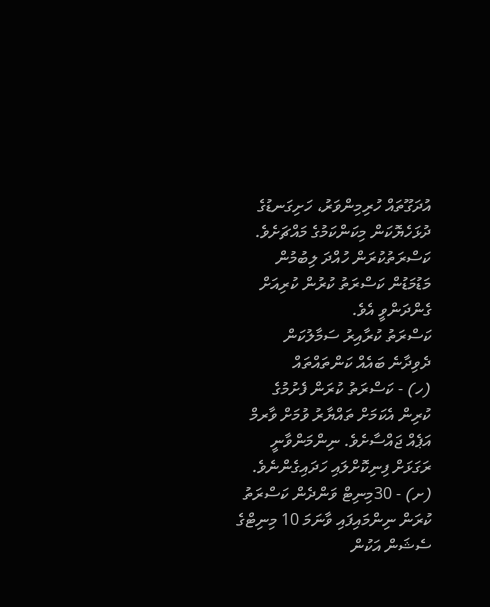އުދަގޫތައް ހުރިމިންވަރު، ހަށިގަނޑުގެ ދުޅަހެޔޮކަން މިކަންކަމުގެ މައްޗަށެވެ.
ކަސްރަތުކުރަން ހުއްދަ ލިބުމުން މަޑުމަޑުން ކަސްރަތު ކުރުން ކުރިއަށް
ގެންދަންވީ އެވެ.
ކަސްރަތު ކުރާއިރު ސަމާލުކަން
ދެވިދާނެ ބައެއް ކަންތައްތައް
(ހ) - ކަސްރަތު ކުރަން ފެށުމުގެ
ކުރިން އެކަމަށް ތައްޔާރު ވުމަށް ވާރމް އަޕެއް ޖައްސާށެވެ. ނިންމަންވާނީ
ރަގަޅަށް ފިނިކޮށްލައި ހަދައިގެންނެވެ.
(ށ) - 30މިނިޓް ވަންދެން ކަސްރަތު
ކުރަން ނިންމައިފައި ވާނަމަ 10 މިނިޓްގެ ސެޝަން އަކުން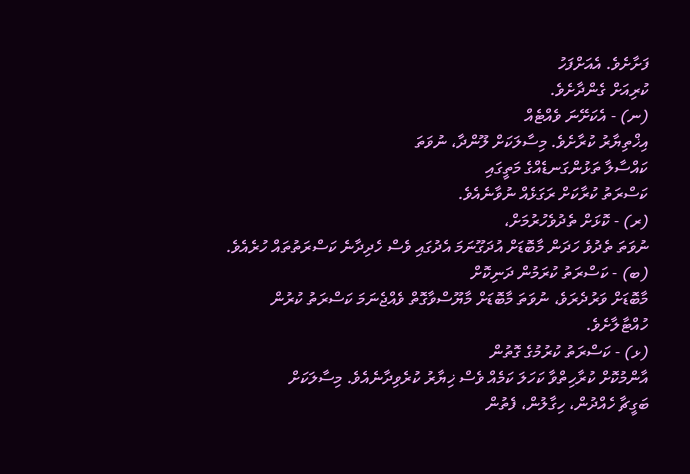ފަށާށެވެ. އެއަށްފަހު
ކުރިއަށް ގެންދާށެވެ.
(ނ) - އެކަށޭނަ ވެއްޓެއް
އިޚްތިޔާރު ކުރާށެވެ. މިސާލަކަށް ލޫންދާ، ނުވަތަ
ކައްސާލާ ތަޅުންގަނޑެއްގެ މަތީގައި
ކަސްރަތު ކުރާކަށް ރަގަޅެއް ނުވާނެއެވެ.
(ރ) - ކޮޅަށް ތެދުވެހުރުމަށް،
ނުވަތަ ތެދުވެ ހަދަން މާބޮޑަށް އުދަގޫނަމަ އެދުގައި ވެސް ހެދިދާނެ ކަސްރަތުތައް ހުރެއެވެ.
(ބ) - ކަސްރަތު ކުރަމުން ދަނިކޮށް
މާބޮޑަށް ވަރުދެރަވެ، ނުވަތަ މާބޮޑަށް މާޔޫސްވާގޮތް ވެއްޖެނަމަ ކަސްރަތު ކުރުން
ހުއްޓާލާށެވެ.
(ޅ) - ކަސްރަތު ކުރުމުގެ ގޮތުން
އާންމުކޮށް ކުރާހިތްވާ ކަހަލަ ކަމެއް ވެސް ޚިޔާރު ކުރެވިދާނެއެވެ. މިސާލަކަށް
ބަގީޗާ ހެއްދުން، ހިގާލުން، ފެތުން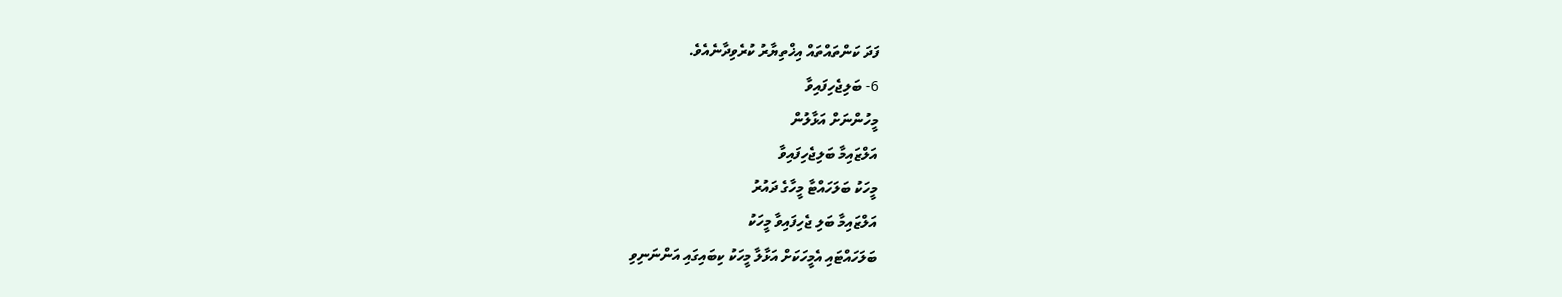ފަދަ ކަންތައްތައް އިޚްތިޔާރު ކުރެވިދާނެއެވެ.
6- ބަލިޖެހިފައިވާ
މީހުންނަށް އަޅާލުން
އަލްޒައިމާ ބަލިޖެހިފައިވާ
މީހަކު ބަލަހައްޓާ މީހާގެ ދައުރު
އަލްޒައިމާ ބަލި ޖެހިފައިވާ މީހަކު
ބަލަހައްޓައި އެމީހަކަށް އަޅާލާ މީހަކު ކިބައިގައި އަންނަނިވި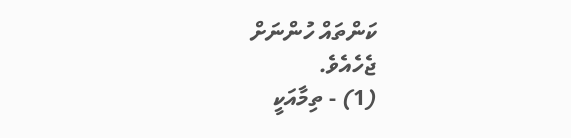ކަންތައް ހުންނަށް
ޖެހެއެވެ.
(1) - ތިމާއަކީ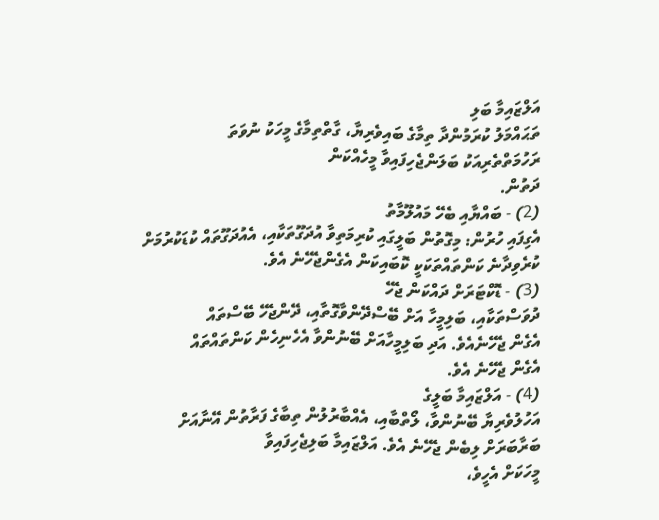އަލްޒައިމާ ބަލި
ތަޙައްމަލު ކުރަމުންދާ ތިމާގެ ބައިވެރިޔާ، ގާތްތިމާގެ މީހަކު ނުވަތަ
ރަހުމަތްތެރިއަކު ބަލަންޖެހިފައިވާ މީހެއްކަން
ދަތުން.
(2) - ބައްޔާއި ބެހޭ މައުލޫމާތު
އެގިފައި ހުރުން: މިގޮތުން ބަލީގައި ކުރިމަތިވާ އުދަގޫތަކާއި، އެއުދަގޫތައް ކުޑަކުރުމަށް
ކުރެވިދާނެ ކަންތައްތަކަކީ ކޮބައިކަން އެގެންޖެހޭނެ އެވެ.
(3) - ޑޮކްޓަރަށް ދައްކަން ޖެހޭ
ދުވަސްތަކާއި، ބަލިމީހާ އަށް ބޭސްދޭންވާގޮތާއި، ދޭންޖެހޭ ބޭސްތައް
އެގެން ޖެހޭނެއެވެ. އަދި ބަލިމީހާއަށް ބޭނުންވާ އެހެނިހެން ކަންތައްތައް
އެގެން ޖެހޭނެ އެވެ.
(4) - އަލްޒައިމާ ބަލީގެ
އަހުލުވެރިޔާ ބޭނުންވާ، ލޯތްބާއި، އެއްބާރުލުން ތިބާގެ ފަރާތުން އޭނާއަށް
ބަރާބަރަށް ލިބެން ޖެހޭނެ އެވެ. އަލްޒައިމާ ބަލިޖެހިފައިވާ
މީހަކަށް އެހީވެ،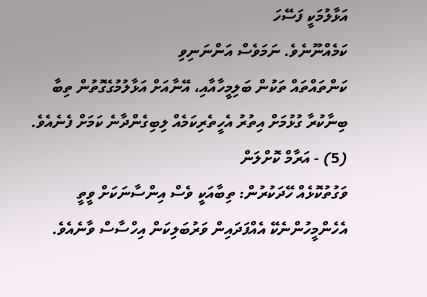އަޅާލުމަކީ ފަސޭހަ
ކަމެއްނޫނެވެ. ނަމަވެސް އަންނަނިވި
ކަންތައްތައް ތަކުން ބަލިމީހާއާއި، އޭނާއަށް އަޅާލުމުގެގޮތުން ތިބާ
ބިނާކުރާ ގުޅުމަށް އިތުރު އެހީތެރިކަމެއް ލިބިގެންދާނެ ކަމަށް ފެނެއެވެ.
(5) - އަރާމް ކޮށްލަން
ވަގުތުކޮޅެއް ހޭދަކުރުން: ތިބާއަކީ ވެސް އިންސާނަކަށް ވީތީ
އެހެންމީހުންނެކޭ އެއްފަދައިން ވަރުބަލިކަން އިހްސާސް ވާނެއެވެ.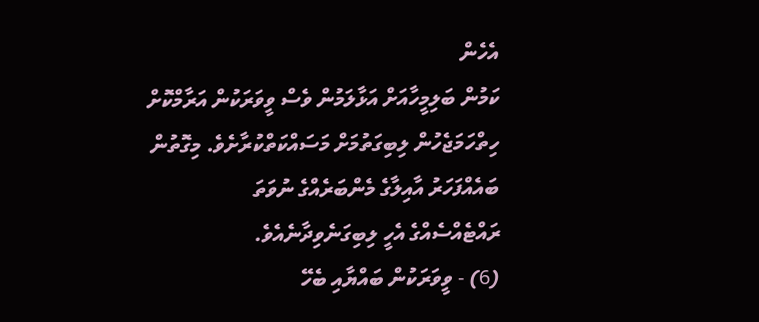އެހެން
ކަމުން ބަލިމީހާއަށް އަޅާލަމުން ވެސް ވީވަރަކުން އަރާމްކޮށް
ހިތްހަމަޖެހުން ލިބިގަތުމަށް މަސައްކަތްކުރާށެވެ. މިގޮތުން
ބައެއްފަހަރު އާއިލާގެ މެންބަރެއްގެ ނުވަތަ
ރައްޓެއްސެއްގެ އެހީ ލިބިގަނެވިދާނެއެވެ.
(6) - ވީވަރަކުން ބައްޔާއި ބެހޭ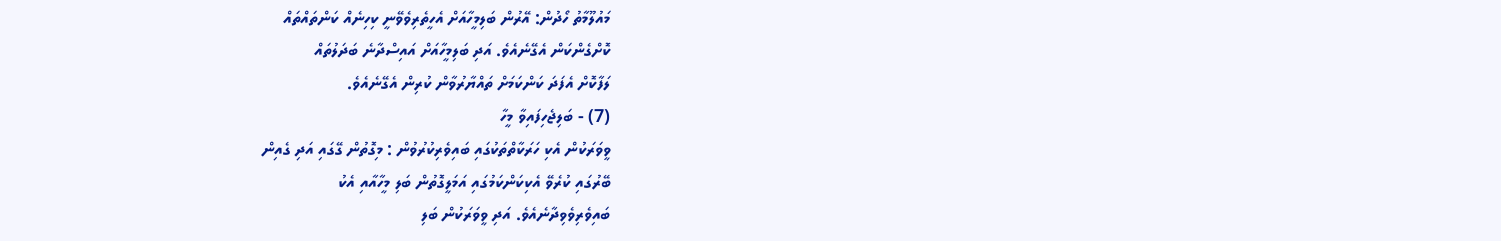މައުލޫމާތު ހޯދުން: އޭރުން ބަލިމީހާއަށް އެހީތެރިވެވޭނީ ކިހިނެއް ކަންތައްތައް
ކޮށްގެންކަން އެގޭނެއެވެ. އަދި ބަލިމީހާއަށް އައިސްދާނެ ބަދަލުތައް
ލަފާކޮށް އެފަދަ ކަންކަމަށް ތައްޔާރުވާން ކުރިން އެގޭނެއެވެ.
(7) - ބަލިޖެހިފައިވާ މީހާ
ވީވަރަކުން އެކި ހަރަކާތްތަކުގައި ބައިވެރިކުރުވުން : މިގޮތުން ގޭގައި އަދި ގެއިން
ބޭރުގައި ކުރެވޭ އެކިކަންކަމުގައި އަމަލީގޮތުން ބަލި މީހާއާއި އެކު
ބައިވެރިވެވިދާނެއެވެ. އަދި ވީވަރަކުން ބަލި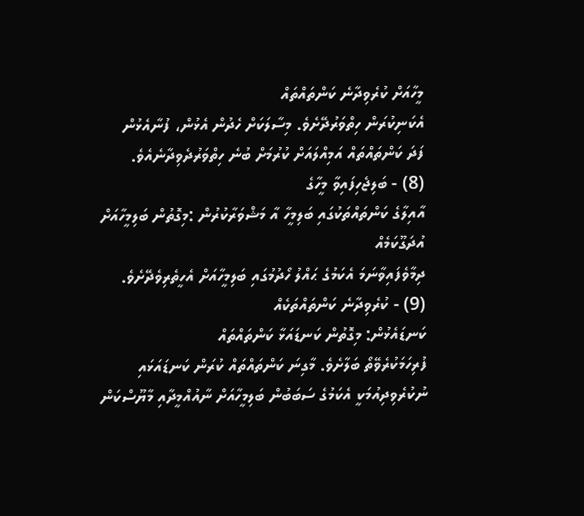މީހާއަށް ކުރެވިދާނެ ކަންތައްތައް
އެކަނިކުރަން ހިތްވަރުދޭށެވެ. މިސާލަކަށް ހެދުން އެޅުން، ފުނާއެޅުން
ފަދަ ކަންތައްތައް އަމިއްލައަށް ކުރުމަށް ބުނެ ހިތްވަރުދެވިދާނެއެވެ.
(8) - ބަލިޖެހިފައިވާ މީހާގެ
އާއިލާގެ ކަންތައްތަކުގައި ބަލިމީހާ އާ މަޝްވަރާކުރުން :މިގޮތުން ބަލިމީހާއަށް އުދަގޫކަމެއް
ދިމާވެފައިވާނަމަ އެކަމުގެ ޙައްލު ހޯދުމުގައި ބަލިމީހާއަށް އެހީތެރިވެދޭށެވެ.
(9) - ކުރެވިދާނެ ކަންތައްތަކެއް
ކަނޑައެޅުން: މިގޮތުން ކަނޑައަޅާ ކަންތައްތައް
ފުރިހަމަކުރެވޭތޯ ބަލާށެވެ. މާގިނަ ކަންތައްތައް ކުރަން ކަނޑައަޅައި
ނުކުރެވިދިއުމަކީ އެކަމުގެ ސަބަބުން ބަލިމީހާއަށް ނާއުއްމީދާއި މާޔޫސްކަން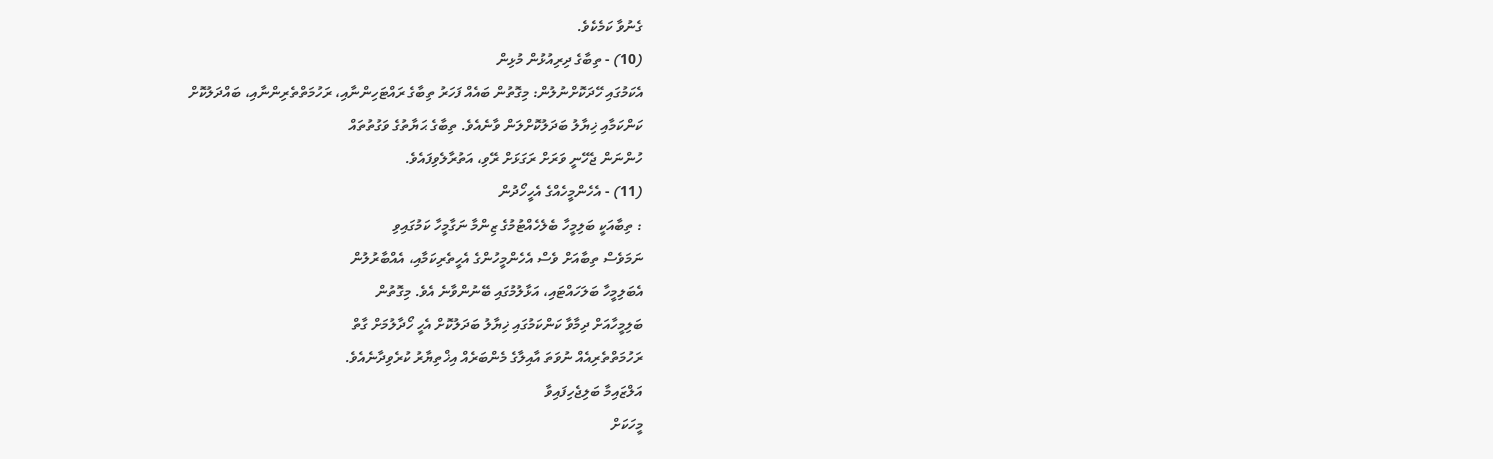ގެނުވާ ކަމެކެވެ.
(10) - ތިބާގެ ދިރިއުޅުން މުޅިން
އެކަމުގައި ހޭދަކޮށްނުލުން: މިގޮތުން ބައެއް ފަހަރު ތިބާގެ ރައްޓަހިންނާއި، ރަހުމަތްތެރިންނާއި، ބައްދަލުކޮށް
ކަންކަމާއި ޚިޔާލު ބަދަލުކޮށްލަން ވާނެއެވެ. ތިބާގެ ޙަޔާތުގެ ވަގުތުތައް
ހުންނަން ޖެހޭނީ ވަރަށް ރަގަޅަށް ރޭވި، އަތުރާލެވިފައެވެ.
(11) - އެހެންމީހެއްގެ އެހީހޯދުން
: ތިބާއަކީ ބަލިމީހާ ބެލެހެއްޓުމުގެ ޒިންމާ ނަގާމީހާ ކަމުގައިވި
ނަމަވެސް ތިބާއަށް ވެސް އެހެންމީހުންގެ އެހީތެރިކަމާއި، އެއްބާރުލުން
އެބަލިމީހާ ބަލަހައްޓައި، އަޅާލުމުގައި ބޭނުންވާނެ އެވެ. މިގޮތުން
ބަލިމީހާއަށް ދިމާވާ ކަންކަމުގައި ޚިޔާލު ބަދަލުކޮށް އެހީ ހޯދާލުމަށް ގާތް
ރަހުމަތްތެރިއެއް ނުވަތަ އާއިލާގެ މެންބަރެއް އިޚްތިޔާރު ކުރެވިދާނެއެވެ.
އަލްޒައިމާ ބަލިޖެހިފައިވާ
މީހަކަށް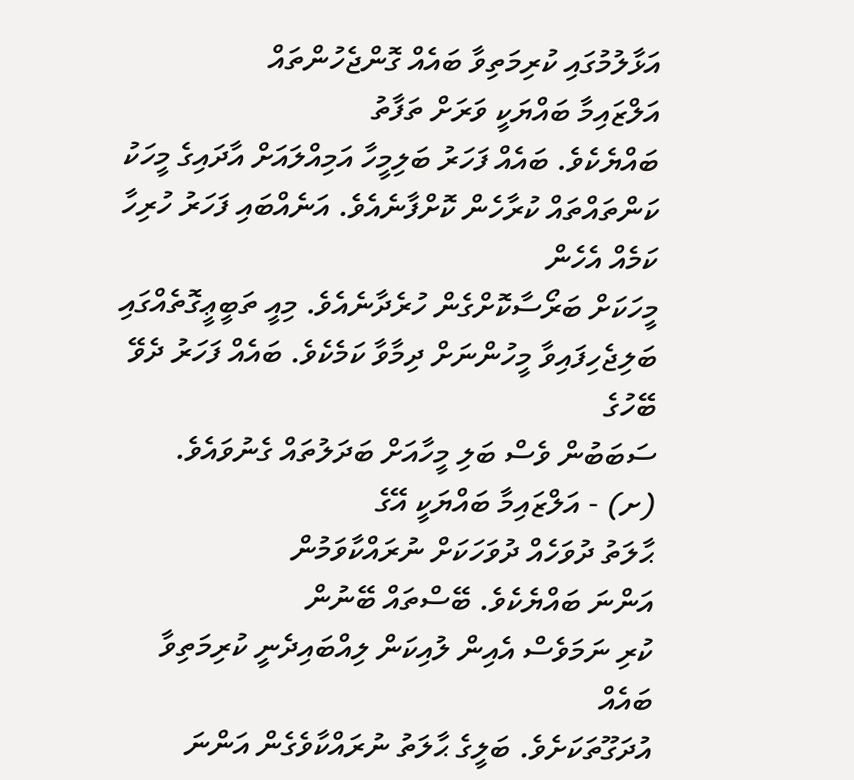އަޅާލުމުގައި ކުރިމަތިވާ ބައެއް ގޮންޖެހުންތައް
އަލްޒައިމާ ބައްޔަކީ ވަރަށް ތަފާތު
ބައްޔެކެވެ. ބައެއް ފަހަރު ބަލިމީހާ އަމިއްލައަށް އާދައިގެ މީހަކު
ކަންތައްތައް ކުރާހެން ކޮށްފާނެއެވެ. އަނެއްބައި ފަހަރު ހުރިހާ ކަމެއް އެހެން
މީހަކަށް ބަރޯސާކޮށްގެން ހުރެދާނެއެވެ. މިއީ ތަބީޢީގޮތެއްގައި
ބަލިޖެހިފައިވާ މީހުންނަށް ދިމާވާ ކަމެކެވެ. ބައެއް ފަހަރު ދެވޭ ބޭހުގެ
ސަބަބުން ވެސް ބަލި މީހާއަށް ބަދަލުތައް ގެނުވައެވެ.
(ށ) - އަލްޒައިމާ ބައްޔަކީ އޭގެ
ޙާލަތު ދުވަހެއް ދުވަހަކަށް ނުރައްކާވަމުން
އަންނަ ބައްޔެކެވެ. ބޭސްތައް ބޭނުން
ކުރި ނަމަވެސް އެއިން ލުއިކަން ލިއްބައިދެނީ ކުރިމަތިވާ ބައެއް
އުދަގޫތަކަށެވެ. ބަލީގެ ޙާލަތު ނުރައްކާވެގެން އަންނަ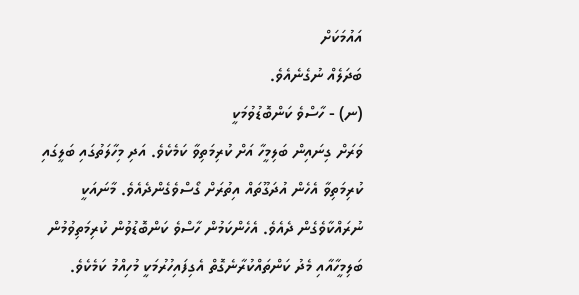އައުމަކަށް
ބަދަލެއް ނުގެނެއެވެ.
(ނ) - ހާސްވެ ކަންބޮޑުވުމަކީ
ވަރަށް ގިނައިން ބަލިމީހާ އަށް ކުރިމަތިވާ ކަމެކެވެ. އަދި މިހާލަތުގައި ބަލީގައި
ކުރިމަތިވާ އެހެން އުދަގޫތައް އިތުރަށް ގޯސްވެގެންދެއެވެ. މާނައަކީ
ނުރައްކާވެގެން ދެއެވެ. އެހެންކަމުން ހާސްވެ ކަންބޮޑުވުން ކުރިމަތިވުމުން
ބަލިމީހާއާއި މެދު ކަންތައްކުރާނެގޮތް އެގިފައިހުރުމަކީ މުހިއްމު ކަމެކެވެ.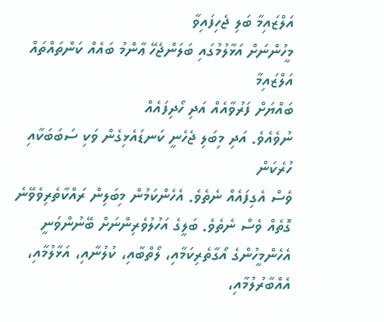އަލްޒައިމާ ބަލި ޖެހިފައިވާ
މީހުންނަށް އަޅާލުމުގައި ބަލަންޖެހޭ ޢާންމު ބައެއް ކަންތައްތައް
އަލްޒައިމާ
ބައްޔަށް ފަރުވާއެއް އަދި ހޯދިފައެއް
ނުވެއެވެ. އަދި މިބަލި ޖެހެނީ ކަނޑައެޅިގެން ވަކި ސަބަބަކާއި ހުރެކަން
ވެސް އެގިފައެއް ނެތެވެ. އެހެންކަމުން މިބަލިން ރައްކާތެރިވެވޭނެ
ގޮތެއް ވެސް ނެތެވެ. ބަލީގެ އަހުލުވެރިންނަށް ބޭނުންވަނީ
އެހެންމީހުންގެ އޯގާތެރިކަމާއި، ލޯތްބާއި، ކުލުނާއި، އަޅާލުމާއި، އެއްބާރުލުމާއި،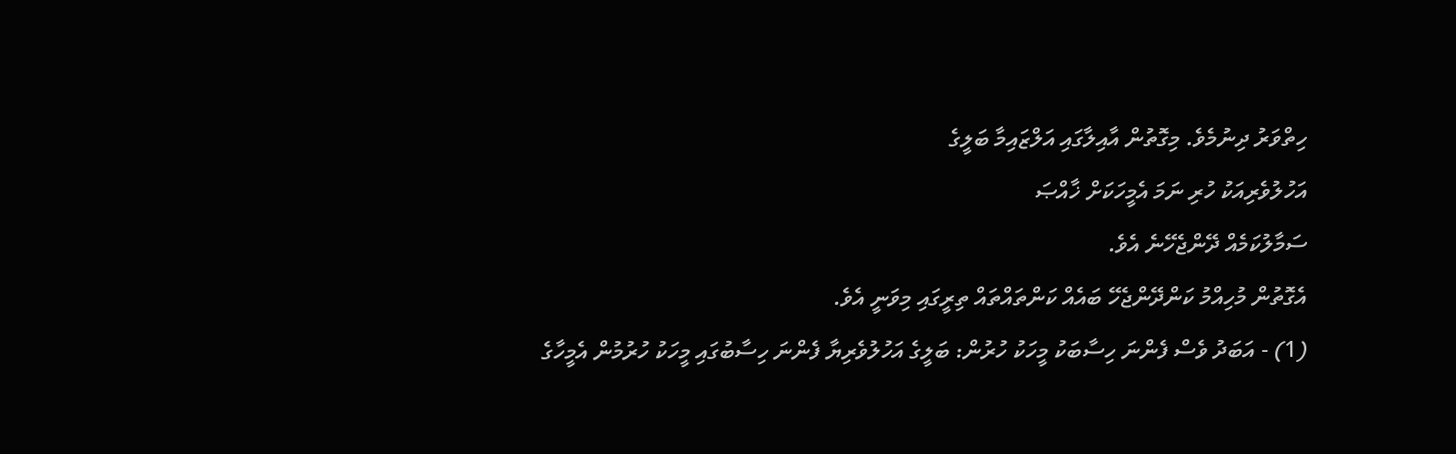ހިތްވަރު ދިނުމެވެ. މިގޮތުން އާއިލާގައި އަލްޒައިމާ ބަލީގެ
އަހުލުވެރިއަކު ހުރި ނަމަ އެމީހަކަށް ޚާއްޞަ
ސަމާލުކަމެއް ދޭންޖެހޭނެ އެވެ.
އެގޮތުން މުހިއްމު ކަންދޭންޖެހޭ ބައެއް ކަންތައްތައް ތިރީގައި މިވަނީ އެވެ.
(1) - އަބަދު ވެސް ފެންނަ ހިސާބަކު މީހަކު ހުރުން: ބަލީގެ އަހުލުވެރިޔާ ފެންނަ ހިސާބުގައި މީހަކު ހުރުމުން އެމީހާގެ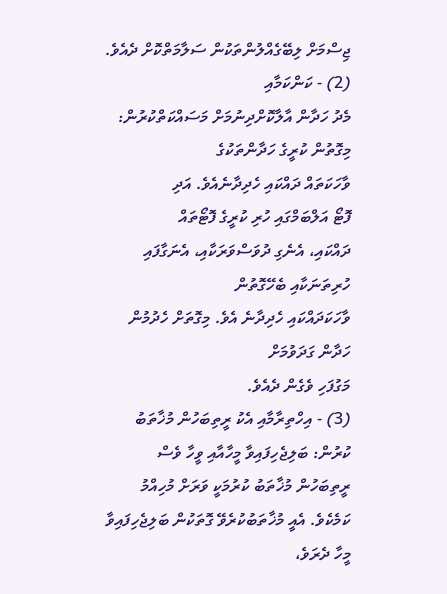ޖިސްމަށް ލިބޭގެއްލުންތަކުން ސަލާމަތްކޮށް ދެއެވެ.
(2) - ކަންކަމާއި
މެދު ހަދާން އާލާކޮށްދިނުމަށް މަސައްކަތްކުރުން: މިގޮތުން ކުރީގެ ހަދާންތަކުގެ
ވާހަކަތައް ދައްކައި ހެދިދާނެއެވެ. އަދި
ފޮޓޯ އަލްބަމްގައި ހުރި ކުރީގެ ފޮޓޯތައް
ދައްކައި، އެނެގި ދުވަސްވަރަކާއި، އެނަގާފައި ހުރިތަނަކާއި ބެހޭގޮތުން
ވާހަކަދައްކައި ހެދިދާނެ އެވެ. މިގޮތަށް ހެދުމުން ހަދާން ގަދަވުމަށް
މަގުފަހި ވެގެން ދެއެވެ.
(3) - އިހްތިރާމާއި އެކު ރީތިބަހުން މުޚާތަބު ކުރުން: ބަލިޖެހިފައިވާ މީހާއާއި ވީހާ ވެސް ރީތިބަހުން މުޚާތަބު ކުރުމަކީ ވަރަށް މުހިއްމު
ކަމެކެވެ. އެއީ މުޚާތަބުކުރެވޭ ގޮތަކުން ބަލިޖެހިފައިވާ މީހާ ދެރަވެ،